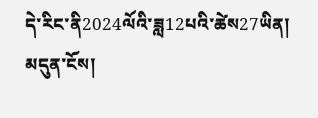དེ་རིང་ནི2024ལོའི་ཟླ12པའི་ཚེས27ཡིན།
མདུན་ངོས།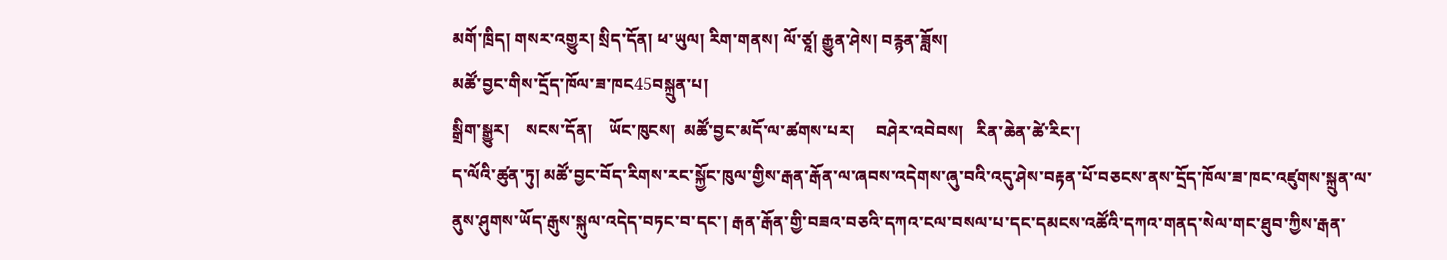མགོ་ཁྲིད། གསར་འགྱུར། སྲིད་དོན། ཕ་ཡུལ། རིག་གནས། ལོ་ཙཱ། རྒྱུན་ཤེས། བརྙན་ཟློས།
མཚོ་བྱང་གིས་དྲོད་ཁོལ་ཟ་ཁང45བསྐྲུན་པ།
སྒྲིག་སྒྱུར།    སངས་དོན།    ཡོང་ཁུངས།  མཚོ་བྱང་མདོ་ལ་ཚགས་པར།     བཤེར་འབེབས།   རིན་ཆེན་ཚེ་རིང་།
ད་ལོའི་ཚུན་ཏུ། མཚོ་བྱང་བོད་རིགས་རང་སྐྱོང་ཁུལ་གྱིས་རྒན་རྒོན་ལ་ཞབས་འདེགས་ཞུ་བའི་འདུ་ཤེས་བརྟན་པོ་བཅངས་ནས་དྲོད་ཁོལ་ཟ་ཁང་འཛུགས་སྐྲུན་ལ་ནུས་ཤུགས་ཡོད་རྒུས་སྐུལ་འདེད་བཏང་བ་དང་། རྒན་རྒོན་གྱི་བཟའ་བཅའི་དཀའ་ངལ་བསལ་པ་དང་དམངས་འཚོའི་དཀའ་གནད་སེལ་གང་ཐུབ་ཀྱིས་རྒན་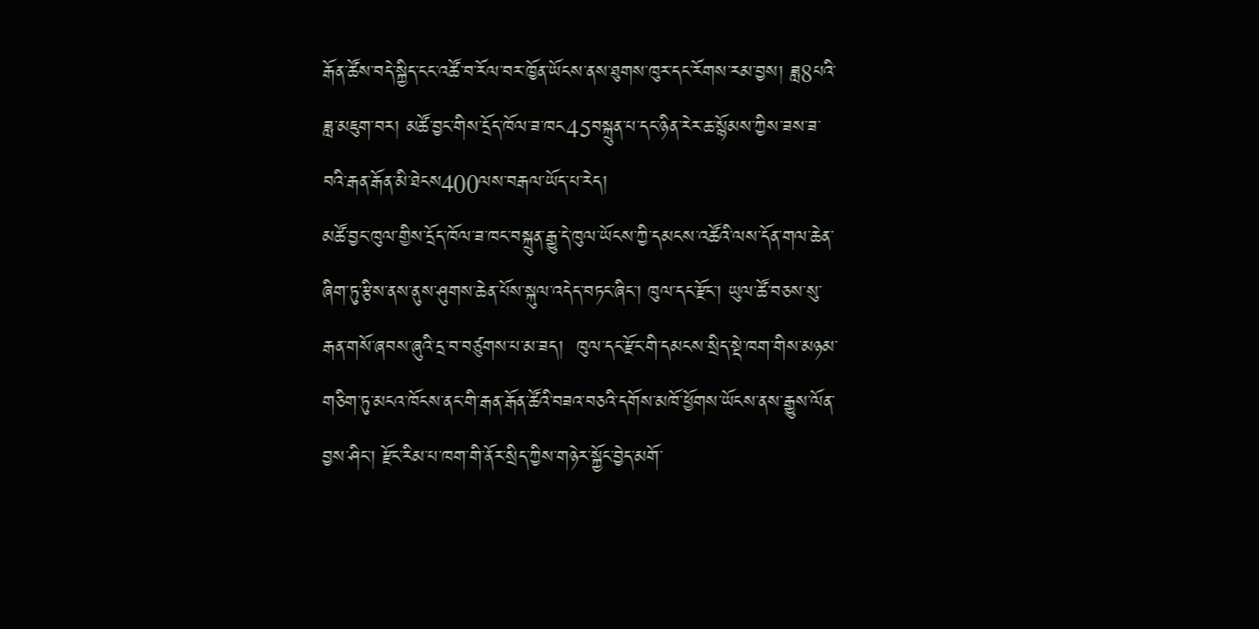རྒོན་ཚོས་བདེ་སྐྱིད་ངང་འཚོ་བ་རོལ་བར་ཁྱོན་ཡོངས་ནས་ཐུགས་ཁུར་དང་རོགས་རམ་བྱས། ཟླ8པའི་ཟླ་མཇུག་བར། མཚོ་བྱང་གིས་དྲོད་ཁོལ་ཟ་ཁང45བསྐྲུན་པ་དང་ཉིན་རེར་ཆ་སྙོམས་ཀྱིས་ཟས་ཟ་བའི་རྒན་རྒོན་མི་ཐེངས400ལས་བརྒལ་ཡོད་པ་རེད།
མཚོ་བྱང་ཁུལ་གྱིས་དྲོད་ཁོལ་ཟ་ཁང་བསྐྲུན་རྒྱུ་དེ་ཁུལ་ཡོངས་ཀྱི་དམངས་འཚོའི་ལས་དོན་གལ་ཆེན་ཞིག་ཏུ་རྩིས་ནས་ནུས་ཤུགས་ཆེན་པོས་སྐུལ་འདེད་བཏང་ཞིང་། ཁུལ་དང་རྫོང་། ཡུལ་ཚོ་བཅས་སུ་རྒན་གསོ་ཞབས་ཞུའི་དྲ་བ་བཙུགས་པ་མ་ཟད།  ཁུལ་དང་རྫོང་གི་དམངས་སྲིད་སྡེ་ཁག་གིས་མཉམ་གཅིག་ཏུ་མངའ་ཁོངས་ནང་གི་རྒན་རྒོན་ཚོའི་བཟའ་བཅའི་དགོས་མཁོ་ཕྱོགས་ཡོངས་ནས་རྒྱུས་ལོན་བྱས་ཤིང་། རྫོང་རིམ་པ་ཁག་གི་ནོར་སྲིད་ཀྱིས་གཉེར་སྐྱོང་བྱེད་མགོ་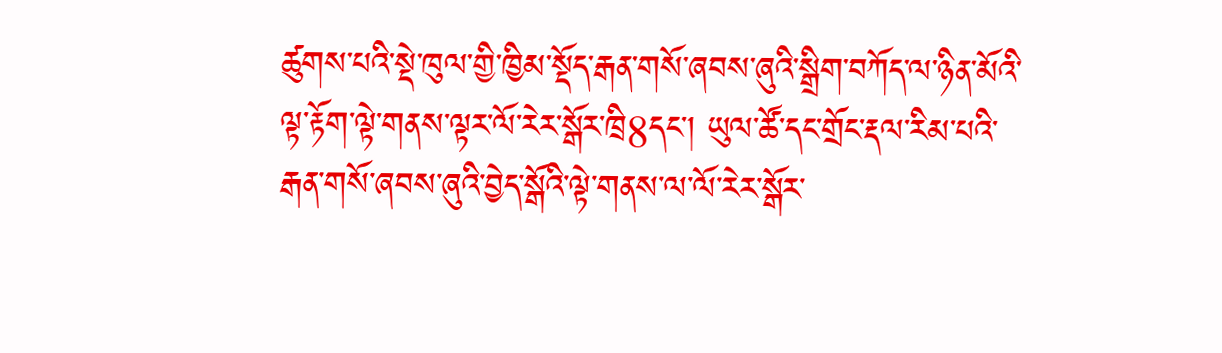ཚུགས་པའི་སྡེ་ཁུལ་གྱི་ཁྱིམ་སྡོད་རྒན་གསོ་ཞབས་ཞུའི་སྒྲིག་བཀོད་ལ་ཉིན་མོའི་ལྟ་རྟོག་ལྟེ་གནས་ལྟར་ལོ་རེར་སྒོར་ཁྲི8དང་། ཡུལ་ཚོ་དང་གྲོང་རྡལ་རིམ་པའི་རྒན་གསོ་ཞབས་ཞུའི་བྱེད་སྒོའི་ལྟེ་གནས་ལ་ལོ་རེར་སྒོར་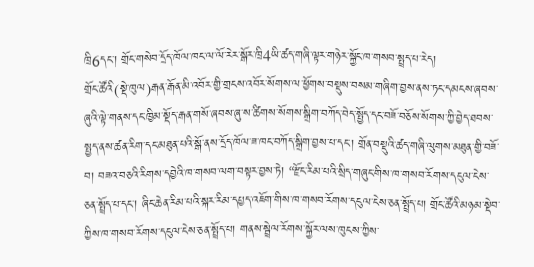ཁྲི6དང་། གྲོང་གསེབ་དྲོད་ཁོལ་ཁང་ལ་ལོ་རེར་སྒོར་ཁྲི4ཡི་ཚད་གཞི་ལྟར་གཉེར་སྐྱོང་ཁ་གསབ་སྤྲད་པ་རེད།
གྲོང་ཚོའི(སྡེ་ཁུལ)རྒན་རྒོན་མི་འབོར་གྱི་གྲངས་འབོར་སོགས་ལ་ཕྱོགས་བསྡུས་བསམ་གཞིག་བྱས་ནས་ཏང་དམངས་ཞབས་ཞུའི་ལྟེ་གནས་དང་ཁྱིམ་སྡོད་རྒན་གསོ་ཞབས་ཞུ་ས་ཚིགས་སོགས་སྒྲིག་བཀོད་བེད་སྤྱོད་དང་བཟོ་བཅོས་སོགས་ཀྱི་བྱེད་ཐབས་སྤྱད་ནས་ཚན་རིག་དང་མཐུན་པའི་སྒོ་ནས་དྲོད་ཁོལ་ཟ་ཁང་བཀོད་སྒྲིག་བྱས་པ་དང་། གྲོན་བསྡུའི་ཚད་གཞི་ལུགས་མཐུན་གྱི་བཟོ་བ། བཟའ་བཅའི་རིགས་དབྱེའི་ཁ་གསབ་ལག་བསྟར་བྱས་ཏེ། “རྫོང་རིམ་པའི་སྲིད་གཞུང་གིས་ཁ་གསབ་རོགས་དངུལ་ངེས་ཅན་སྤྲོད་པ་དང་། ཞིང་ཆེན་རིམ་པའི་སྐར་རིམ་དཔྱད་འཇོག་གིས་ཁ་གསབ་རོགས་དངུལ་ངེས་ཅན་སྤྲོད་པ། གྲོང་ཚོའི་མཉམ་སྡེབ་ཀྱིས་ཁ་གསབ་རོགས་དངུལ་ངེས་ཅན་སྤྲོད་པ། གནས་སྦྲེལ་རོགས་སྐྱོར་ལས་ཁུངས་ཀྱིས་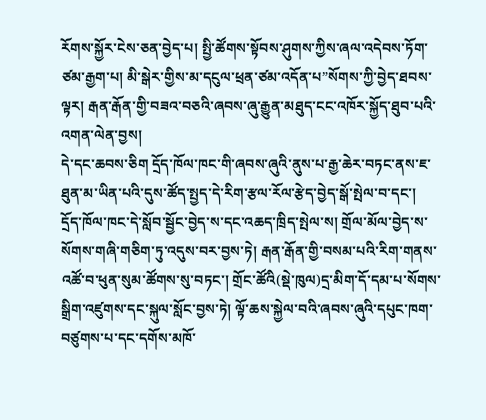རོགས་སྐྱོར་ངེས་ཅན་བྱེད་པ། སྤྱི་ཚོགས་སྟོབས་ཤུགས་ཀྱིས་ཞལ་འདེབས་ཏོག་ཙམ་རྒྱག་པ། མི་སྒེར་གྱིས་མ་དངུལ་ཕྲན་ཙམ་འདོན་པ”སོགས་ཀྱི་བྱེད་ཐབས་ལྟར། རྒན་རྒོན་གྱི་བཟའ་བཅའི་ཞབས་ཞུ་རྒྱུན་མཐུད་ངང་འཁོར་སྐྱོད་ཐུབ་པའི་འགན་ལེན་བྱས།
དེ་དང་ཆབས་ཅིག དྲོད་ཁོལ་ཁང་གི་ཞབས་ཞུའི་ནུས་པ་རྒྱ་ཆེར་བཏང་ནས་ཇ་ཐུན་མ་ཡིན་པའི་དུས་ཚོད་སྤྱད་དེ་རིག་རྩལ་རོལ་རྩེད་བྱེད་སྒོ་སྤེལ་བ་དང་། དྲོད་ཁོལ་ཁང་དེ་སློབ་སྦྱོང་བྱེད་ས་དང་འཆད་ཁྲིད་སྤེལ་ས། གྲོལ་མོལ་བྱེད་ས་སོགས་གཞི་གཅིག་ཏུ་འདུས་བར་བྱས་ཏེ། རྒན་རྒོན་གྱི་བསམ་པའི་རིག་གནས་འཚོ་བ་ཕུན་སུམ་ཚོགས་སུ་བཏང་། གྲོང་ཚོའི(སྡེ་ཁུལ)དྲ་མིག་དོ་དམ་པ་སོགས་སྒྲིག་འཛུགས་དང་སྐུལ་སློང་བྱས་ཏེ། ལྟོ་ཆས་སྐྱེལ་བའི་ཞབས་ཞུའི་དཔུང་ཁག་བཙུགས་པ་དང་དགོས་མཁོ་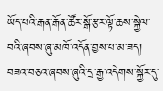ཡོད་པའི་རྒན་རྒོན་ཚོར་སྒོ་རྩར་ལྟོ་ཆས་སྐྱེལ་བའི་ཞབས་ཞུ་མཁོ་འདོན་བྱས་པ་མ་ཟད། བཟའ་བཅའ་ཞབས་ཞུའི་དྲ་རྒྱ་འདེགས་སྐྱོར་དུ་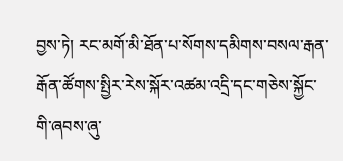བྱས་ཏེ། རང་མགོ་མི་ཐོན་པ་སོགས་དམིགས་བསལ་རྒན་རྒོན་ཚོགས་སྤྱིར་རེས་སྐོར་འཚམ་འདྲི་དང་གཅེས་སྐྱོང་གི་ཞབས་ཞུ་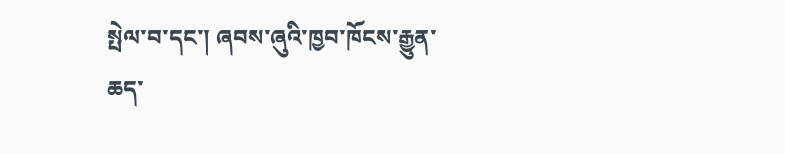སྤེལ་བ་དང་། ཞབས་ཞུའི་ཁྱབ་ཁོངས་རྒྱུན་ཆད་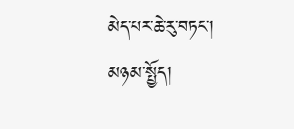མེད་པར་ཆེ་རུ་བཏང་།
མཉམ་སྤྱོད།